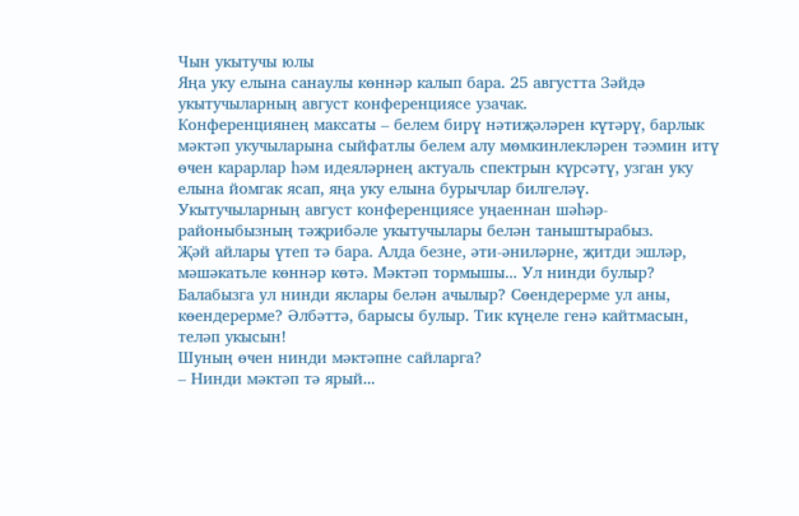Чын укытучы юлы
Яңа уку елына санаулы көннәр калып бара. 25 августта Зәйдә укытучыларның август конференциясе узачак.
Конференциянең максаты – белем бирү нәтиҗәләрен күтәрү, барлык мәктәп укучыларына сыйфатлы белем алу мөмкинлекләрен тәэмин итү өчен карарлар һәм идеяләрнең актуаль спектрын күрсәтү, узган уку елына йомгак ясап, яңа уку елына бурычлар билгеләү.
Укытучыларның август конференциясе уңаеннан шәһәр-районыбызның тәҗрибәле укытучылары белән таныштырабыз.
Җәй айлары үтеп тә бара. Алда безне, әти-әниләрне, җитди эшләр, мәшәкатьле көннәр көтә. Мәктәп тормышы... Ул нинди булыр? Балабызга ул нинди яклары белән ачылыр? Сөендерерме ул аны, көендерерме? Әлбәттә, барысы булыр. Тик күңеле генә кайтмасын, теләп укысын!
Шуның өчен нинди мәктәпне сайларга?
– Нинди мәктәп тә ярый...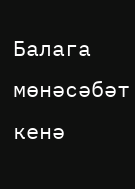Балага мөнәсәбәт кенә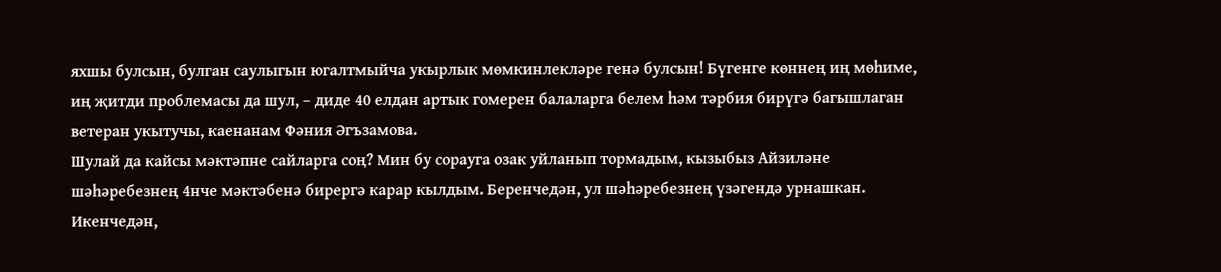яхшы булсын, булган саулыгын югалтмыйча укырлык мөмкинлекләре генә булсын! Бүгенге көннең иң мөһиме, иң җитди проблемасы да шул, – диде 40 елдан артык гомерен балаларга белем һәм тәрбия бирүгә багышлаган ветеран укытучы, каенанам Фәния Әгъзамова.
Шулай да кайсы мәктәпне сайларга соң? Мин бу сорауга озак уйланып тормадым, кызыбыз Айзиләне шәһәребезнең 4нче мәктәбенә бирергә карар кылдым. Беренчедән, ул шәһәребезнең үзәгендә урнашкан. Икенчедән,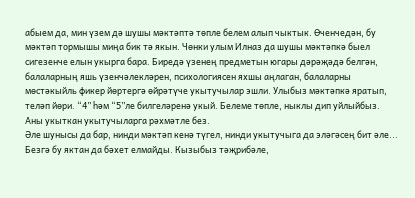абыем да, мин үзем дә шушы мәктәптә төпле белем алып чыктык. Өченчедән, бу мәктәп тормышы миңа бик тә якын. Чөнки улым Илназ да шушы мәктәпкә быел сигезенче елын укырга бара. Биредә үзенең предметын югары дәрәҗәдә белгән, балаларның яшь үзенчәлекләрен, психологиясен яхшы аңлаган, балаларны мөстәкыйль фикер йөртергә өйрәтүче укытучылар эшли. Улыбыз мәктәпкә яратып, теләп йөри. “4” һәм “5”ле билгеләренә укый. Белеме төпле, ныклы дип уйлыйбыз. Аны укыткан укытучыларга рәхмәтле без.
Әле шунысы да бар, нинди мәктәп кенә түгел, нинди укытучыга да эләгәсең бит әле... Безгә бу яктан да бәхет елмайды. Кызыбыз тәҗрибәле,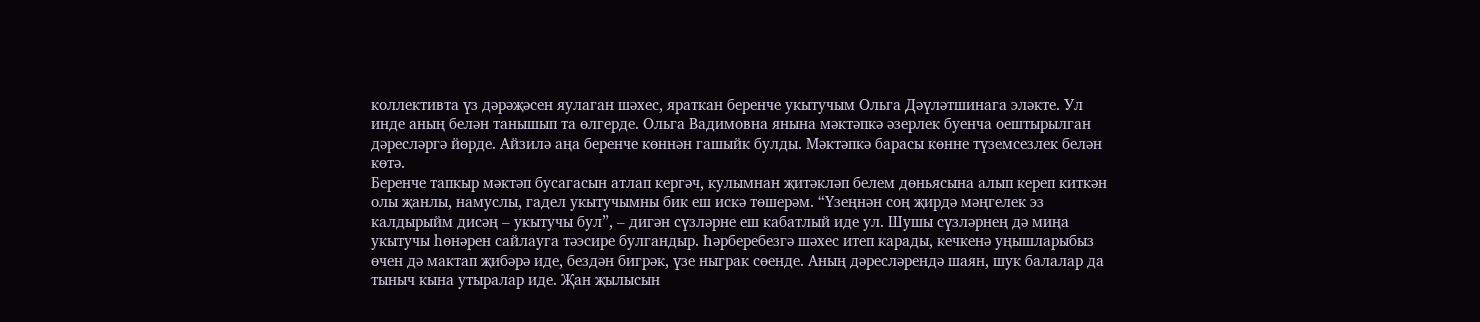коллективта үз дәрәҗәсен яулаган шәхес, яраткан беренче укытучым Ольга Дәүләтшинага эләкте. Ул инде аның белән танышып та өлгерде. Ольга Вадимовна янына мәктәпкә әзерлек буенча оештырылган дәресләргә йөрде. Айзилә аңа беренче көннән гашыйк булды. Мәктәпкә барасы көнне түземсезлек белән көтә.
Беренче тапкыр мәктәп бусагасын атлап кергәч, кулымнан җитәкләп белем дөньясына алып кереп киткән олы җанлы, намуслы, гадел укытучымны бик еш искә төшерәм. “Үзеңнән соң җирдә мәңгелек эз калдырыйм дисәң – укытучы бул”, – дигән сүзләрне еш кабатлый иде ул. Шушы сүзләрнең дә миңа укытучы һөнәрен сайлауга тәэсире булгандыр. Һәрберебезгә шәхес итеп карады, кечкенә уңышларыбыз өчен дә мактап җибәрә иде, бездән бигрәк, үзе ныграк сөенде. Аның дәресләрендә шаян, шук балалар да тыныч кына утыралар иде. Җан җылысын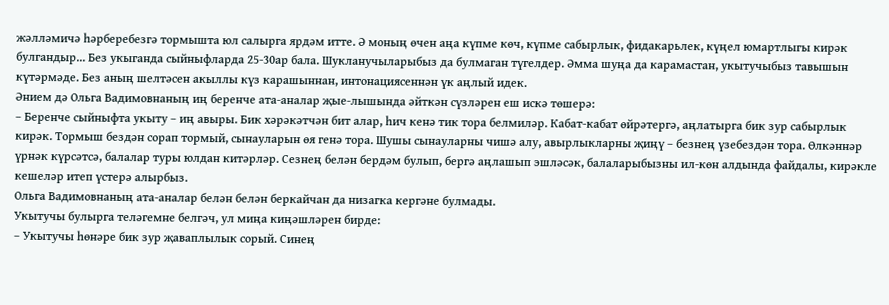жәлләмичә һәрберебезгә тормышта юл салырга ярдәм итте. Ә моның өчен аңа күпме көч, күпме сабырлык, фидакарьлек, күңел юмартлыгы кирәк булгандыр... Без укыганда сыйныфларда 25-30ар бала. Шукланучыларыбыз да булмаган түгелдер. Әмма шуңа да карамастан, укытучыбыз тавышын күтәрмәде. Без аның шелтәсен акыллы күз карашыннан, интонациясеннән үк аңлый идек.
Әнием дә Ольга Вадимовнаның иң беренче ата-аналар җые-лышында әйткән сүзләрен еш искә төшерә:
– Беренче сыйныфта укыту – иң авыры. Бик хәрәкәтчән бит алар, һич кенә тик тора белмиләр. Кабат-кабат өйрәтергә, аңлатырга бик зур сабырлык кирәк. Тормыш бездән сорап тормый, сынауларын өя генә тора. Шушы сынауларны чишә алу, авырлыкларны җиңү – безнең үзебездән тора. Өлкәннәр үрнәк күрсәтсә, балалар туры юлдан китәрләр. Сезнең белән бердәм булып, бергә аңлашып эшләсәк, балаларыбызны ил-көн алдында файдалы, кирәкле кешеләр итеп үстерә алырбыз.
Ольга Вадимовнаның ата-аналар белән белән беркайчан да низагка кергәне булмады.
Укытучы булырга теләгемне белгәч, ул миңа киңәшләрен бирде:
– Укытучы һөнәре бик зур җаваплылык сорый. Синең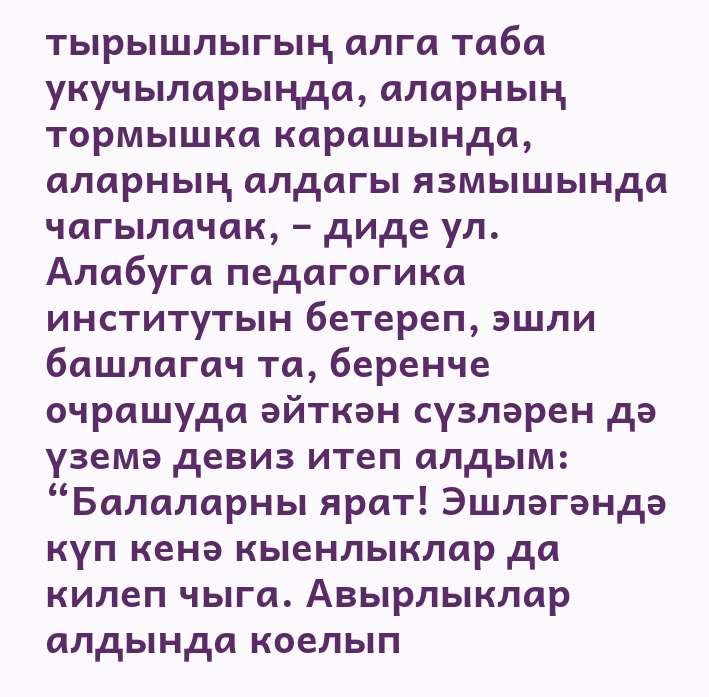тырышлыгың алга таба укучыларыңда, аларның тормышка карашында, аларның алдагы язмышында чагылачак, – диде ул.
Алабуга педагогика институтын бетереп, эшли башлагач та, беренче очрашуда әйткән сүзләрен дә үземә девиз итеп алдым: “Балаларны ярат! Эшләгәндә күп кенә кыенлыклар да килеп чыга. Авырлыклар алдында коелып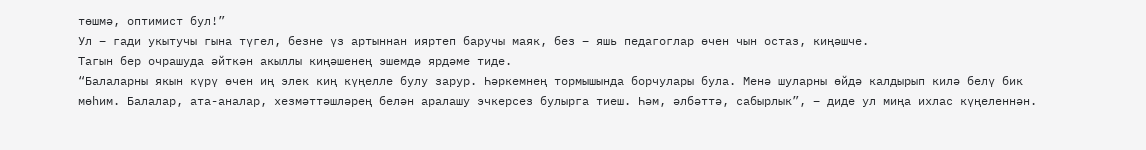төшмә, оптимист бул!”
Ул – гади укытучы гына түгел, безне үз артыннан ияртеп баручы маяк, без – яшь педагоглар өчен чын остаз, киңәшче.
Тагын бер очрашуда әйткән акыллы киңәшенең эшемдә ярдәме тиде.
“Балаларны якын күрү өчен иң элек киң күңелле булу зарур. Һәркемнең тормышында борчулары була. Менә шуларны өйдә калдырып килә белү бик мөһим. Балалар, ата-аналар, хезмәттәшләрең белән аралашу эчкерсез булырга тиеш. Һәм, әлбәттә, сабырлык”, – диде ул миңа ихлас күңеленнән.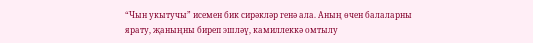“Чын укытучы” исемен бик сирәкләр генә ала. Аның өчен балаларны ярату, җаныңны биреп эшләү, камиллеккә омтылу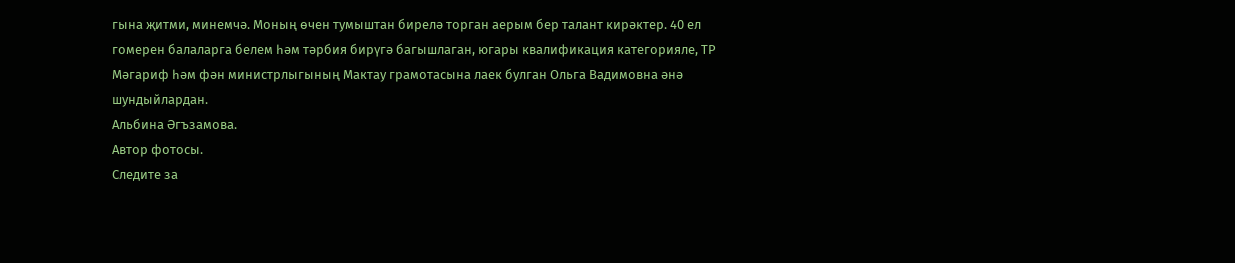гына җитми, минемчә. Моның өчен тумыштан бирелә торган аерым бер талант кирәктер. 40 ел гомерен балаларга белем һәм тәрбия бирүгә багышлаган, югары квалификация категорияле, ТР Мәгариф һәм фән министрлыгының Мактау грамотасына лаек булган Ольга Вадимовна әнә шундыйлардан.
Альбина Әгъзамова.
Автор фотосы.
Следите за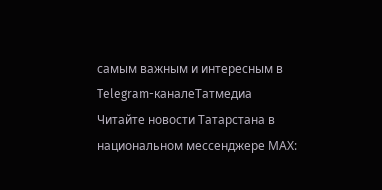самым важным и интересным в Telegram-каналеТатмедиа
Читайте новости Татарстана в национальном мессенджере MАХ: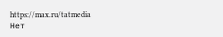https://max.ru/tatmedia
Нет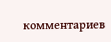комментариев